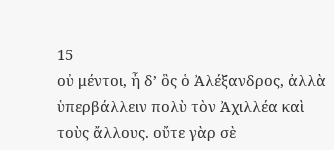15
οὐ μέντοι, ἦ δʼ ὃς ὁ Ἀλέξανδρος, ἀλλὰ ὑπερβάλλειν πολὺ τὸν Ἀχιλλέα καὶ τοὺς ἄλλους. οὔτε γὰρ σὲ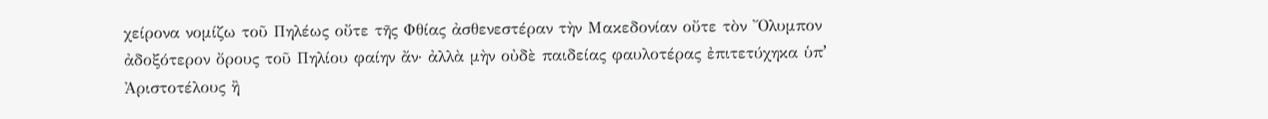χείρονα νομίζω τοῦ Πηλέως οὔτε τῆς Φθίας ἀσθενεστέραν τὴν Μακεδονίαν οὔτε τὸν Ὄλυμπον ἀδοξότερον ὄρους τοῦ Πηλίου φαίην ἄν· ἀλλὰ μὴν οὐδὲ παιδείας φαυλοτέρας ἐπιτετύχηκα ὑπʼ Ἀριστοτέλους ἢ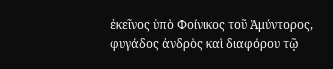ἐκεῖνος ὑπὸ Φοίνικος τοῦ Ἀμύντορος, φυγάδος ἀνδρὸς καὶ διαφόρου τῷ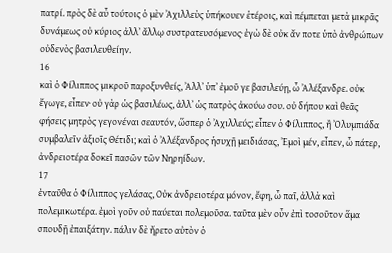πατρί. πρὸς δὲ αὖ τούτοις ὁ μὲν Ἀχιλλεὺς ὑπήκουεν ἑτέροις, καὶ πέμπεται μετὰ μικρᾶς δυνάμεως οὐ κύριος ἀλλʼ ἄλλῳ συστρατευσόμενος· ἐγὼ δὲ οὐκ ἄν ποτε ὑπὸ ἀνθρώπων οὐδενὸς βασιλευθείην.
16
καὶ ὁ Φίλιππος μικροῦ παροξυνθείς, Ἀλλʼ ὑπʼ ἐμοῦ γε βασιλεύῃ, ὦ Ἀλέξανδρε. οὐκ ἔγωγε, εἶπεν· οὐ γὰρ ὡς βασιλέως, ἀλλʼ ὡς πατρὸς ἀκούω σου. οὐ δήπου καὶ θεᾶς φήσεις μητρὸς γεγονέναι σεαυτόν, ὥσπερ ὁ Ἀχιλλεύς; εἶπεν ὁ Φίλιππος, ἢ Ὀλυμπιάδα συμβαλεῖν ἀξιοῖς Θέτιδι; καὶ ὁ Ἀλέξανδρος ἡσυχῇ μειδιάσας, Ἐμοὶ μέν, εἶπεν, ὦ πάτερ, ἀνδρειοτέρα δοκεῖ πασῶν τῶν Νηρηίδων.
17
ἐνταῦθα ὁ Φίλιππος γελάσας, Οὐκ ἀνδρειοτέρα μόνον, ἔφη, ὦ παῖ, ἀλλὰ καὶ πολεμικωτέρα. ἐμοὶ γοῦν οὐ παύεται πολεμοῦσα. ταῦτα μὲν οὖν ἐπὶ τοσοῦτον ἅμα σπουδῇ ἐπαιξάτην. πάλιν δὲ ἤρετο αὐτὸν ὁ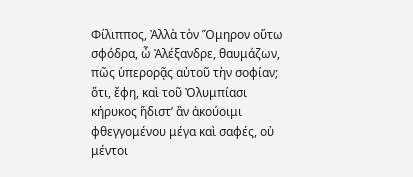Φίλιππος, Ἀλλὰ τὸν Ὅμηρον οὕτω σφόδρα, ὦ Ἀλέξανδρε, θαυμάζων, πῶς ὑπερορᾷς αὐτοῦ τὴν σοφίαν; ὅτι, ἔφη, καὶ τοῦ Ὀλυμπίασι κήρυκος ἥδιστʼ ἂν ἀκούοιμι φθεγγομένου μέγα καὶ σαφές, οὐ μέντοι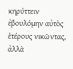κηρύττειν ἐβουλόμην αὐτὸς ἑτέρους νικῶντας, ἀλλὰ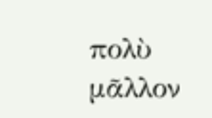πολὺ μᾶλλον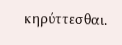κηρύττεσθαι.